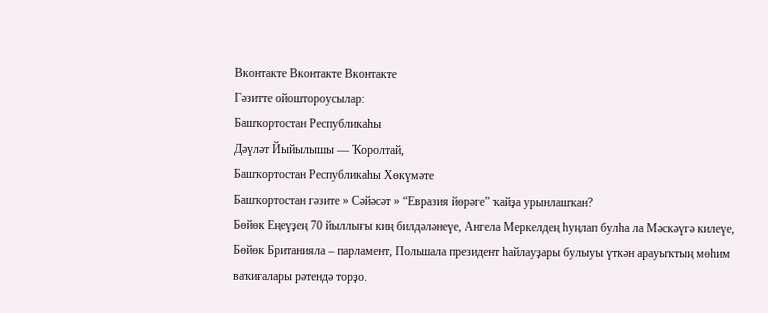Вконтакте Вконтакте Вконтакте
Гәзитте ойоштороусылар:
Башҡортостан Республикаһы
Дәүләт Йыйылышы — Ҡоролтай,
Башҡортостан Республикаһы Хөкүмәте
Башҡортостан гәзите » Сәйәсәт » “Евразия йөрәге” ҡайҙа урынлашҡан?
Бөйөк Еңеүҙең 70 йыллығы киң билдәләнеүе, Ангела Меркелдең һуңлап булһа ла Мәскәүгә килеүе, Бөйөк Британияла – парламент, Польшала президент һайлауҙары булыуы үткән арауыҡтың мөһим ваҡиғалары рәтендә торҙо.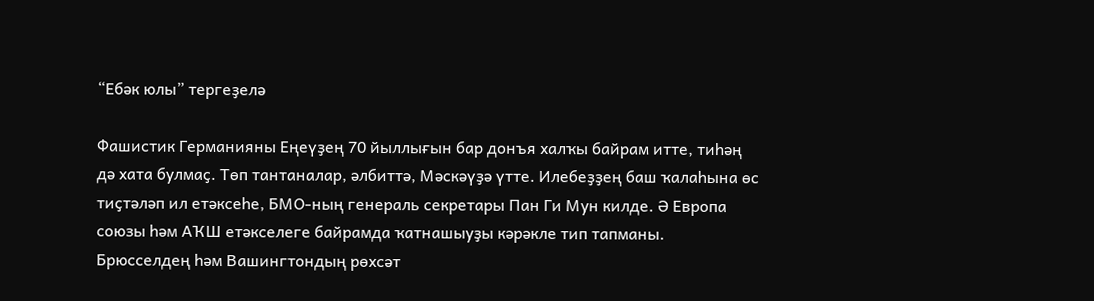“Ебәк юлы” тергеҙелә

Фашистик Германияны Еңеүҙең 70 йыллығын бар донъя халҡы байрам итте, тиһәң дә хата булмаҫ. Төп тантаналар, әлбиттә, Мәскәүҙә үтте. Илебеҙҙең баш ҡалаһына өс тиҫтәләп ил етәксеһе, БМО-ның генераль секретары Пан Ги Мун килде. Ә Европа союзы һәм АҠШ етәкселеге байрамда ҡатнашыуҙы кәрәкле тип тапманы.
Брюсселдең һәм Вашингтондың рөхсәт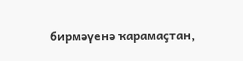бирмәүенә ҡарамаҫтан,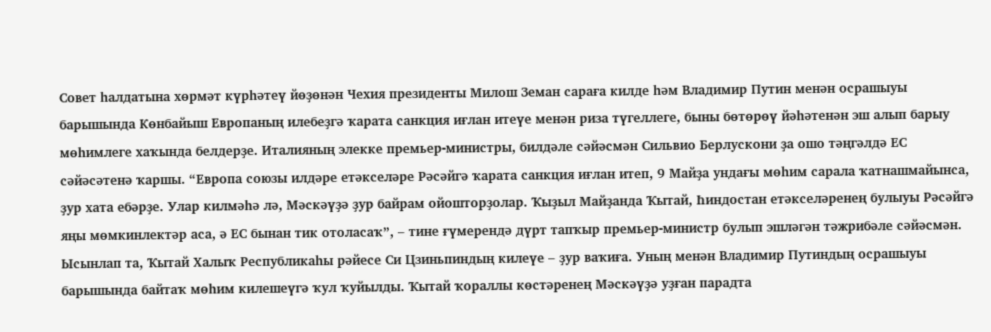Совет һалдатына хөрмәт күрһәтеү йөҙөнән Чехия президенты Милош Земан сараға килде һәм Владимир Путин менән осрашыуы барышында Көнбайыш Европаның илебеҙгә ҡарата санкция иғлан итеүе менән риза түгеллеге, быны бөтөрөү йәһәтенән эш алып барыу мөһимлеге хаҡында белдерҙе. Италияның элекке премьер-министры, билдәле сәйәсмән Сильвио Берлускони ҙа ошо тәңгәлдә ЕС сәйәсәтенә ҡаршы. “Европа союзы илдәре етәкселәре Рәсәйгә ҡарата санкция иғлан итеп, 9 Майҙа ундағы мөһим сарала ҡатнашмайынса, ҙур хата ебәрҙе. Улар килмәһә лә, Мәскәүҙә ҙур байрам ойошторҙолар. Ҡыҙыл Майҙанда Ҡытай, Һиндостан етәкселәренең булыуы Рәсәйгә яңы мөмкинлектәр аса, ә ЕС бынан тик отоласаҡ”, – тине ғүмерендә дүрт тапҡыр премьер-министр булып эшләгән тәжрибәле сәйәсмән. Ысынлап та, Ҡытай Халыҡ Республикаһы рәйесе Си Цзиньпиндың килеүе – ҙур ваҡиға. Уның менән Владимир Путиндың осрашыуы барышында байтаҡ мөһим килешеүгә ҡул ҡуйылды. Ҡытай ҡораллы көстәренең Мәскәүҙә уҙған парадта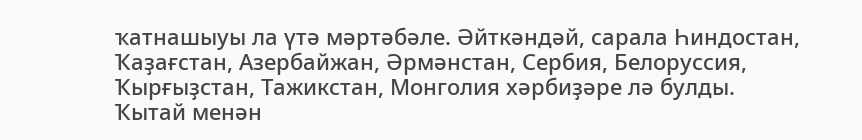ҡатнашыуы ла үтә мәртәбәле. Әйткәндәй, сарала Һиндостан, Ҡаҙағстан, Азербайжан, Әрмәнстан, Сербия, Белоруссия, Ҡырғыҙстан, Тажикстан, Монголия хәрбиҙәре лә булды.
Ҡытай менән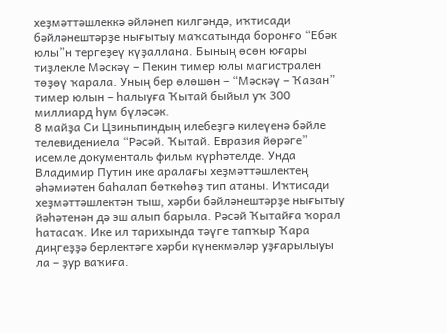хеҙмәттәшлеккә әйләнеп килгәндә, иҡтисади бәйләнештәрҙе нығытыу маҡсатында боронғо “Ебәк юлы”н тергеҙеү күҙаллана. Бының өсөн юғары тиҙлекле Мәскәү – Пекин тимер юлы магистрален төҙөү ҡарала. Уның бер өлөшөн – “Мәскәү – Ҡазан” тимер юлын – һалыуға Ҡытай быйыл уҡ 300 миллиард һум бүләсәк.
8 майҙа Си Цзиньпиндың илебеҙгә килеүенә бәйле телевидениела “Рәсәй. Ҡытай. Евразия йөрәге” исемле документаль фильм күрһәтелде. Унда Владимир Путин ике аралағы хеҙмәттәшлектең әһәмиәтен баһалап бөткөһөҙ тип атаны. Иҡтисади хеҙмәттәшлектән тыш, хәрби бәйләнештәрҙе нығытыу йәһәтенән дә эш алып барыла. Рәсәй Ҡытайға ҡорал һатасаҡ. Ике ил тарихында тәүге тапҡыр Ҡара диңгеҙҙә берлектәге хәрби күнекмәләр уҙғарылыуы ла – ҙур ваҡиға.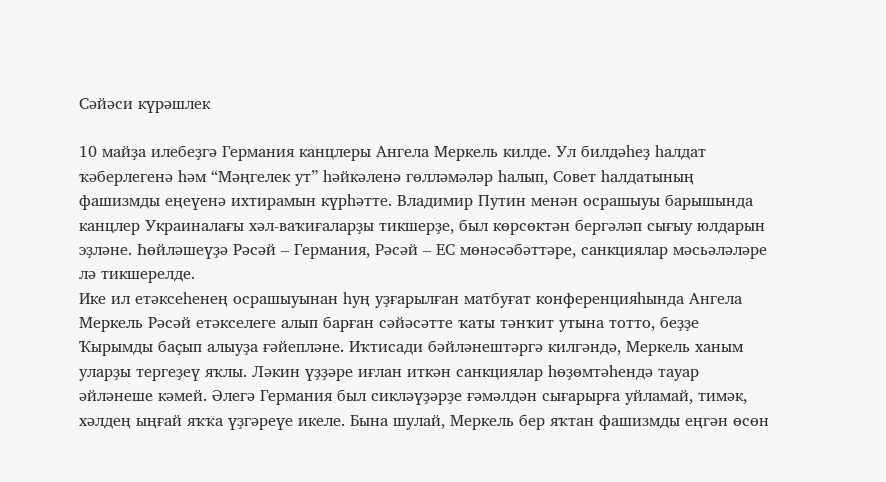Сәйәси күрәшлек

10 майҙа илебеҙгә Германия канцлеры Ангела Меркель килде. Ул билдәһеҙ һалдат ҡәберлегенә һәм “Мәңгелек ут” һәйкәленә гөлләмәләр һалып, Совет һалдатының фашизмды еңеүенә ихтирамын күрһәтте. Владимир Путин менән осрашыуы барышында канцлер Украиналағы хәл-ваҡиғаларҙы тикшерҙе, был көрсөктән бергәләп сығыу юлдарын эҙләне. Һөйләшеүҙә Рәсәй – Германия, Рәсәй – ЕС мөнәсәбәттәре, санкциялар мәсьәләләре лә тикшерелде.
Ике ил етәксеһенең осрашыуынан һуң уҙғарылған матбуғат конференцияһында Ангела Меркель Рәсәй етәкселеге алып барған сәйәсәтте ҡаты тәнҡит утына тотто, беҙҙе Ҡырымды баҫып алыуҙа ғәйепләне. Иҡтисади бәйләнештәргә килгәндә, Меркель ханым уларҙы тергеҙеү яҡлы. Ләкин үҙҙәре иғлан иткән санкциялар һөҙөмтәһендә тауар әйләнеше кәмей. Әлегә Германия был сикләүҙәрҙе ғәмәлдән сығарырға уйламай, тимәк, хәлдең ыңғай яҡҡа үҙгәреүе икеле. Бына шулай, Меркель бер яҡтан фашизмды еңгән өсөн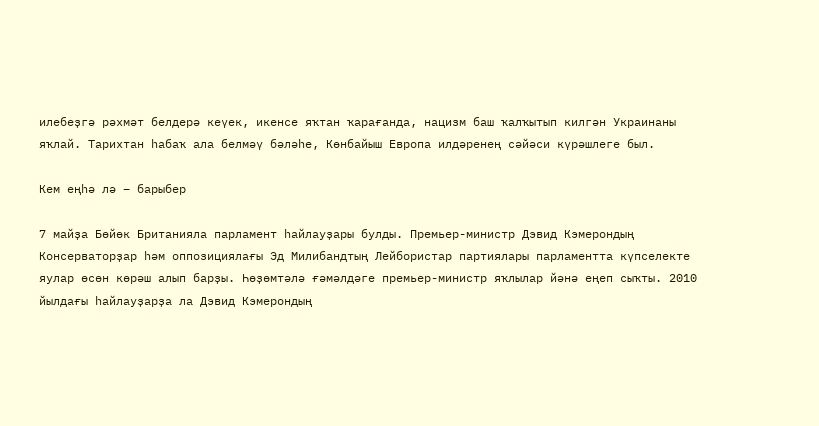илебеҙгә рәхмәт белдерә кеүек, икенсе яҡтан ҡарағанда, нацизм баш ҡалҡытып килгән Украинаны яҡлай. Тарихтан һабаҡ ала белмәү бәләһе, Көнбайыш Европа илдәренең сәйәси күрәшлеге был.

Кем еңһә лә – барыбер

7 майҙа Бөйөк Британияла парламент һайлауҙары булды. Премьер-министр Дэвид Кэмерондың Консерваторҙар һәм оппозициялағы Эд Милибандтың Лейбористар партиялары парламентта күпселекте яулар өсөн көрәш алып барҙы. Һөҙөмтәлә ғәмәлдәге премьер-министр яҡлылар йәнә еңеп сыҡты. 2010 йылдағы һайлауҙарҙа ла Дэвид Кэмерондың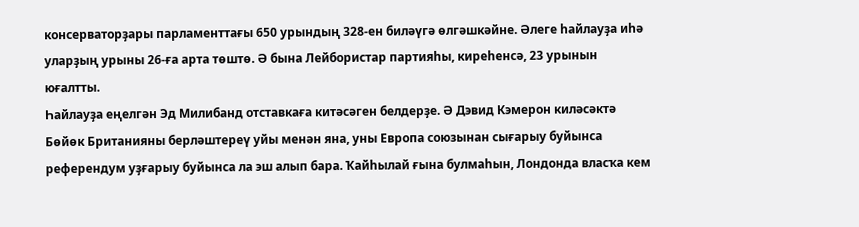консерваторҙары парламенттағы 650 урындың 328-ен биләүгә өлгәшкәйне. Әлеге һайлауҙа иһә уларҙың урыны 26-ға арта төштө. Ә бына Лейбористар партияһы, киреһенсә, 23 урынын юғалтты.
Һайлауҙа еңелгән Эд Милибанд отставкаға китәсәген белдерҙе. Ә Дэвид Кэмерон киләсәктә Бөйөк Британияны берләштереү уйы менән яна, уны Европа союзынан сығарыу буйынса референдум уҙғарыу буйынса ла эш алып бара. Ҡайһылай ғына булмаһын, Лондонда власҡа кем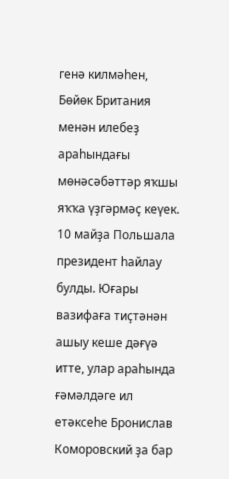генә килмәһен, Бөйөк Британия менән илебеҙ араһындағы мөнәсәбәттәр яҡшы яҡҡа үҙгәрмәҫ кеүек.
10 майҙа Польшала президент һайлау булды. Юғары вазифаға тиҫтәнән ашыу кеше дәғүә итте, улар араһында ғәмәлдәге ил етәксеһе Бронислав Коморовский ҙа бар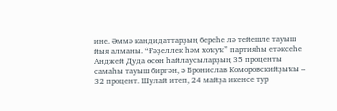ине. Әммә кандидаттарҙың береһе лә тейешле тауыш йыя алманы. “Ғәҙеллек һәм хоҡуҡ” партияһы етәксеһе Анджей Дуда өсөн һайлаусыларҙың 35 проценты самаһы тауыш биргән, ә Бронислав Коморовскийҙыҡы – 32 процент. Шулай итеп, 24 майҙа икенсе тур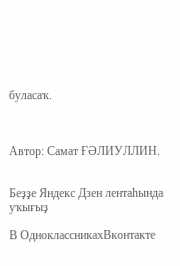буласаҡ.



Автор: Самат ҒӘЛИУЛЛИН.


Беҙҙе Яндекс Дзен лентаһында уҡығыҙ

В ОдноклассникахВконтакте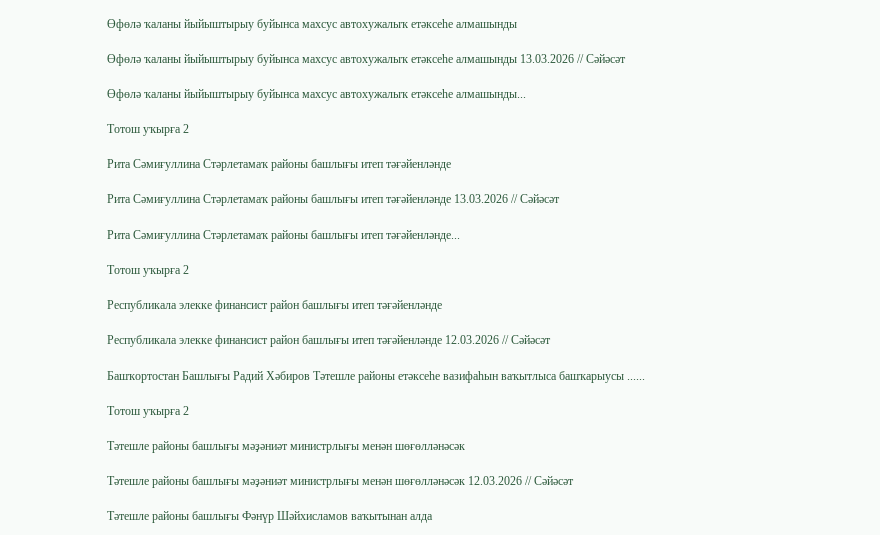Өфөлә ҡаланы йыйыштырыу буйынса махсус автохужалыҡ етәксеһе алмашынды

Өфөлә ҡаланы йыйыштырыу буйынса махсус автохужалыҡ етәксеһе алмашынды 13.03.2026 // Сәйәсәт

Өфөлә ҡаланы йыйыштырыу буйынса махсус автохужалыҡ етәксеһе алмашынды...

Тотош уҡырға 2

Рита Сәмиғуллина Стәрлетамаҡ районы башлығы итеп тәғәйенләнде

Рита Сәмиғуллина Стәрлетамаҡ районы башлығы итеп тәғәйенләнде 13.03.2026 // Сәйәсәт

Рита Сәмиғуллина Стәрлетамаҡ районы башлығы итеп тәғәйенләнде...

Тотош уҡырға 2

Республикала элекке финансист район башлығы итеп тәғәйенләнде

Республикала элекке финансист район башлығы итеп тәғәйенләнде 12.03.2026 // Сәйәсәт

Башҡортостан Башлығы Радий Хәбиров Тәтешле районы етәксеһе вазифаһын ваҡытлыса башҡарыусы ......

Тотош уҡырға 2

Тәтешле районы башлығы мәҙәниәт министрлығы менән шөғөлләнәсәк

Тәтешле районы башлығы мәҙәниәт министрлығы менән шөғөлләнәсәк 12.03.2026 // Сәйәсәт

Тәтешле районы башлығы Фәнүр Шәйхисламов ваҡытынан алда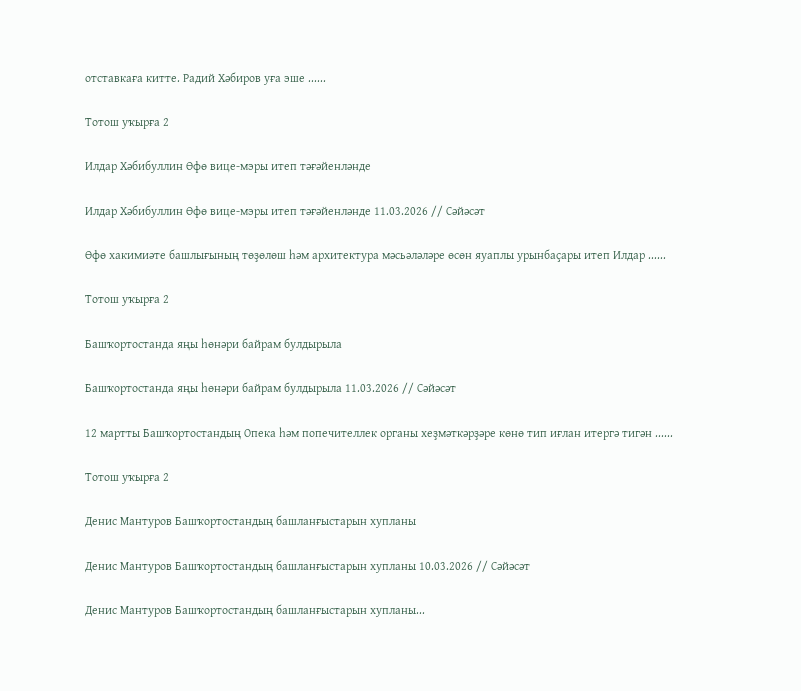отставкаға китте. Радий Хәбиров уға эше ......

Тотош уҡырға 2

Илдар Хәбибуллин Өфө вице-мэры итеп тәғәйенләнде

Илдар Хәбибуллин Өфө вице-мэры итеп тәғәйенләнде 11.03.2026 // Сәйәсәт

Өфө хакимиәте башлығының төҙөлөш һәм архитектура мәсьәләләре өсөн яуаплы урынбаҫары итеп Илдар ......

Тотош уҡырға 2

Башҡортостанда яңы һөнәри байрам булдырыла

Башҡортостанда яңы һөнәри байрам булдырыла 11.03.2026 // Сәйәсәт

12 мартты Башҡортостандың Опека һәм попечителлек органы хеҙмәткәрҙәре көнө тип иғлан итергә тигән ......

Тотош уҡырға 2

Денис Мантуров Башҡортостандың башланғыстарын хупланы

Денис Мантуров Башҡортостандың башланғыстарын хупланы 10.03.2026 // Сәйәсәт

Денис Мантуров Башҡортостандың башланғыстарын хупланы...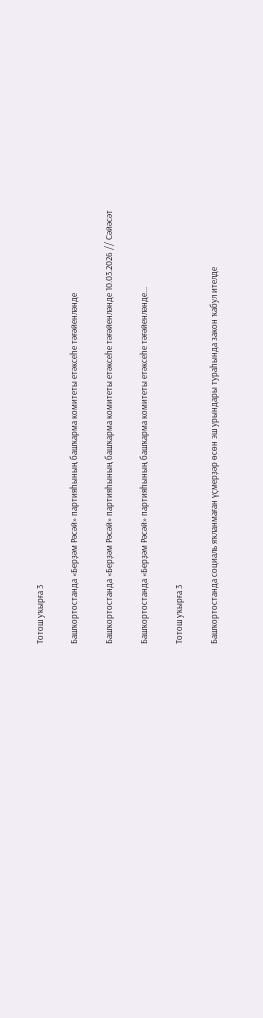Тотош уҡырға 3

Башҡортостанда «Берҙәм Рәсәй» партияһының башҡарма комитеты етәксеһе тәғәйенләнде

Башҡортостанда «Берҙәм Рәсәй» партияһының башҡарма комитеты етәксеһе тәғәйенләнде 10.03.2026 // Сәйәсәт

Башҡортостанда «Берҙәм Рәсәй» партияһының башҡарма комитеты етәксеһе тәғәйенләнде...

Тотош уҡырға 3

Башҡортостанда социаль яҡланмаған үҫмерҙәр өсөн эш урындары тураһында закон ҡабул ителде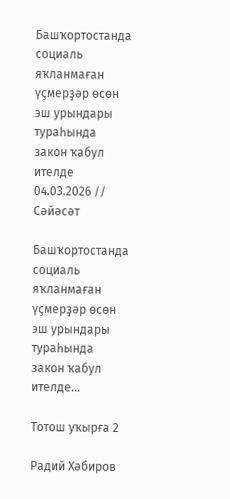Башҡортостанда социаль яҡланмаған үҫмерҙәр өсөн эш урындары тураһында закон ҡабул ителде 04.03.2026 // Сәйәсәт

Башҡортостанда социаль яҡланмаған үҫмерҙәр өсөн эш урындары тураһында закон ҡабул ителде...

Тотош уҡырға 2

Радий Хәбиров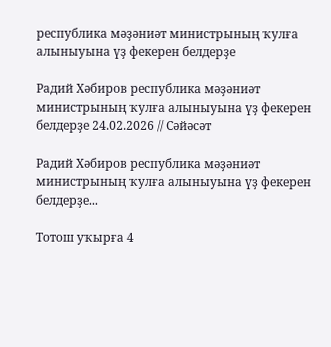республика мәҙәниәт министрының ҡулға алыныуына үҙ фекерен белдерҙе

Радий Хәбиров республика мәҙәниәт министрының ҡулға алыныуына үҙ фекерен белдерҙе 24.02.2026 // Сәйәсәт

Радий Хәбиров республика мәҙәниәт министрының ҡулға алыныуына үҙ фекерен белдерҙе...

Тотош уҡырға 4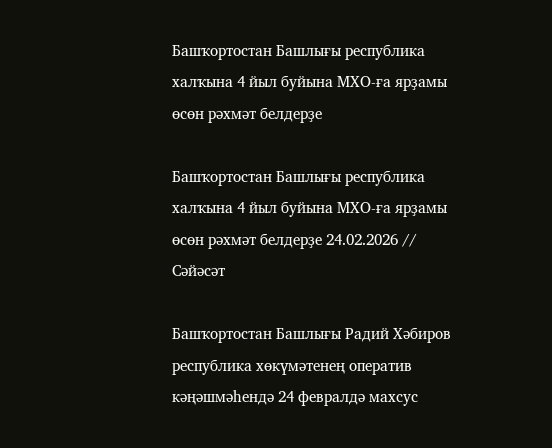Башҡортостан Башлығы республика халҡына 4 йыл буйына МХО-ға ярҙамы өсөн рәхмәт белдерҙе

Башҡортостан Башлығы республика халҡына 4 йыл буйына МХО-ға ярҙамы өсөн рәхмәт белдерҙе 24.02.2026 // Сәйәсәт

Башҡортостан Башлығы Радий Хәбиров республика хөкүмәтенең оператив кәңәшмәһендә 24 февралдә махсус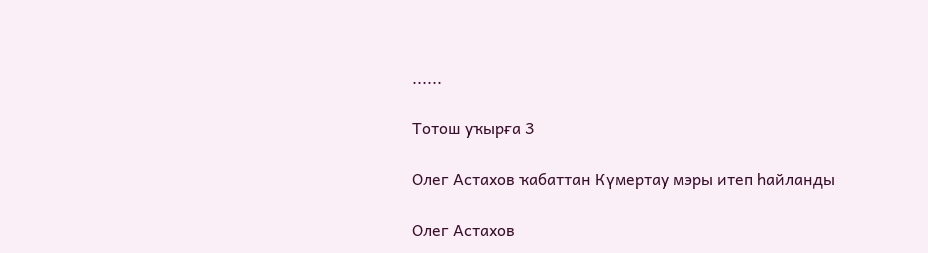......

Тотош уҡырға 3

Олег Астахов ҡабаттан Күмертау мэры итеп һайланды

Олег Астахов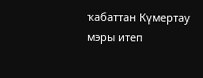ҡабаттан Күмертау мэры итеп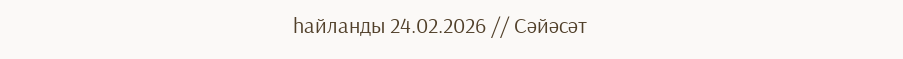һайланды 24.02.2026 // Сәйәсәт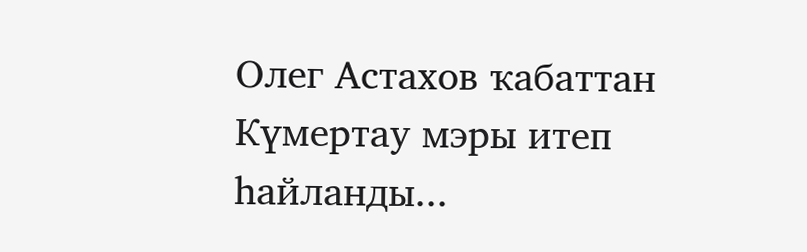Олег Астахов ҡабаттан Күмертау мэры итеп һайланды...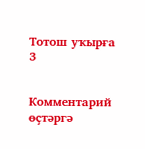Тотош уҡырға 3


Комментарий өҫтәргә